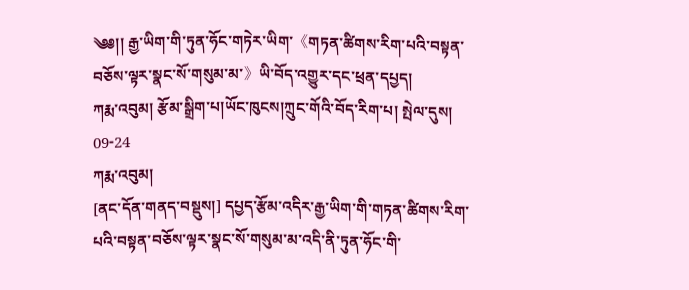༄༅།། རྒྱ་ཡིག་གི་ཏུན་ཧོང་གཏེར་ཡིག་《གཏན་ཚིགས་རིག་པའི་བསྟན་བཅོས་ལྟར་སྣང་སོ་གསུམ་མ་》ཡི་བོད་འགྱུར་དང་ཕྲན་དཔྱད།
ཀརྨ་འབུམ། རྩོམ་སྒྲིག་པ།ཡོང་ཁུངས།ཀྲུང་གོའི་བོད་རིག་པ། སྤེལ་དུས། 09-24
ཀརྨ་འབུམ།
[ནང་དོན་གནད་བསྡུས།] དཔྱད་རྩོམ་འདིར་རྒྱ་ཡིག་གི་གཏན་ཚིགས་རིག་པའི་བསྟན་བཅོས་ལྟར་སྣང་སོ་གསུམ་མ་འདི་ནི་ཏུན་ཧོང་གི་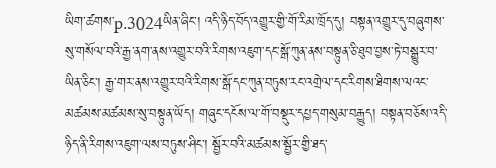ཡིག་ཚགས་p.3024ཡིན་ཞིང་། འདི་ཉིད་བོད་འགྱུར་གྱི་གོ་རིམ་ཁྲོད་དུ། བསྟན་འགྱུར་དུ་བཞུགས་སུ་གསོལ་བའི་རྒྱ་ནག་ནས་འགྱུར་བའི་རིགས་འཇུག་དང་སྒོ་ཀུན་ནས་བསྟུན་ཅི་ཐུབ་བྱས་ཏེ་བསྒྱུར་བ་ཡིན་ཅིང་། རྒྱ་གར་ནས་འགྱུར་བའི་རིགས་སྒོ་དང་ཀུན་བཏུས་རང་འགྲེལ་དང་རིགས་ཐིགས་ལའང་མཚམས་མཚམས་སུ་བསྟུན་ཡོད། གཞུང་དངོས་ལ་གོ་བསྡུར་དཔྱད་གསུམ་བརྒྱུད། བསྟན་བཅོས་འདི་ཉིད་ནི་རིགས་འཇུག་ལས་བཏུས་ཤིང་། སྦྱོར་བའི་མཚམས་སྦྱོར་གྱི་ཐད་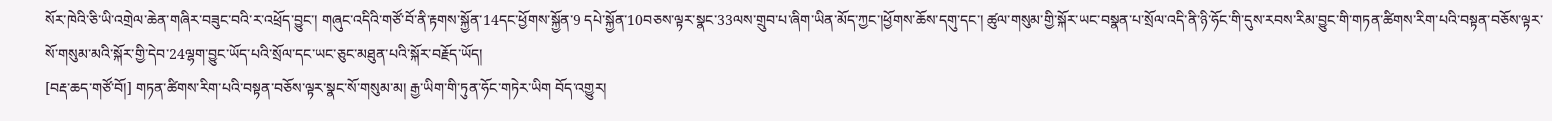སོར་ཁེའི་ཅི་ཡི་འགྲེལ་ཆེན་གཞིར་བཟུང་བའི་ར་འཕྲོད་བྱུང་། གཞུང་འདིའི་གཙོ་བོ་ནི་རྟགས་སྐྱོན་14དང་ཕྱོགས་སྐྱོན་9 དཔེ་སྐྱོན་10བཅས་ལྟར་སྣང་33ལས་གྲུབ་པ་ཞིག་ཡིན་མོད་ཀྱང་།ཕྱོགས་ཆོས་དགུ་དང་། ཚུལ་གསུམ་གྱི་སྐོར་ཡང་བསྣན་པ་སྲོལ་འདི་ནི་ཉི་ཧོང་གི་དུས་རབས་རིམ་བྱུང་གི་གཏན་ཚིགས་རིག་པའི་བསྟན་བཅོས་ལྟར་སོ་གསུམ་མའི་སྐོར་གྱི་དེབ་24ལྷག་བྱུང་ཡོད་པའི་སྲོལ་དང་ཡང་ཅུང་མཐུན་པའི་སྐོར་བརྗོད་ཡོད།
[བརྡ་ཆད་གཙོ་བོ།] གཏན་ཚིགས་རིག་པའི་བསྟན་བཅོས་ལྟར་སྣང་སོ་གསུམ་མ། རྒྱ་ཡིག་གི་ཏུན་ཧོང་གཏེར་ཡིག བོད་འགྱུར།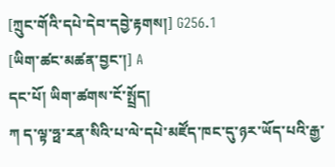[ཀྲུང་གོའི་དཔེ་དེབ་དབྱེ་རྟགས།] G256.1
[ཡིག་ཚང་མཚན་བྱང་།] A
དང་པོ། ཡིག་ཚགས་ངོ་སྤྲོད།
ཀ ད་ལྟ་ཧྥ་རན་སིའི་པ་ལེ་དཔེ་མཛོད་ཁང་དུ་ཉར་ཡོད་པའི་རྒྱ་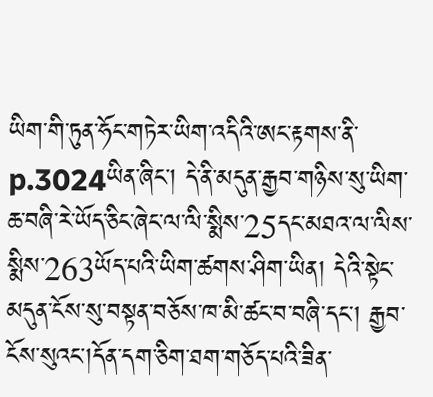ཡིག་གི་ཏུན་ཧོང་གཏེར་ཡིག་འདིའི་ཨང་རྟགས་ནི་p.3024ཡིན་ཞིང་། དེ་ནི་མདུན་རྒྱབ་གཉིས་སུ་ཡིག་ཆ་བཞི་རེ་ཡོད་ཅིང་ཞེང་ལ་ལི་སྨིས་25དང་མཐའ་ལ་ལིས་སྨིས་263ཡོད་པའི་ཡིག་ཚགས་ཤིག་ཡིན། དེའི་སྟེང་མདུན་ངོས་སུ་བསྟན་བཅོས་ཁ་མི་ཚང་བ་བཞི་དང་། རྒྱབ་ངོས་སུའང་།དོན་དག་ཅིག་ཐག་གཅོད་པའི་ཟིན་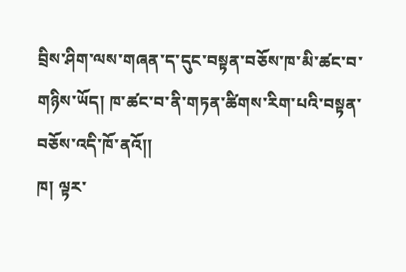བྲིས་ཤིག་ལས་གཞན་ད་དུང་བསྟན་བཅོས་ཁ་མི་ཚང་བ་གཉིས་ཡོད། ཁ་ཚང་བ་ནི་གཏན་ཚིགས་རིག་པའི་བསྟན་བཅོས་འདི་ཁོ་ནའོ།།
ཁ། ལྟར་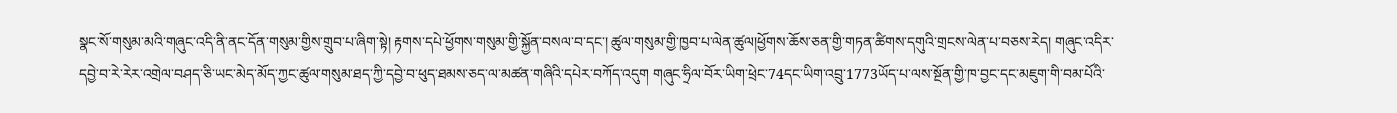སྣང་སོ་གསུམ་མའི་གཞུང་འདི་ནི་ནང་དོན་གསུམ་གྱིས་གྲུབ་པ་ཞིག་སྟེ། རྟགས་དཔེ་ཕྱོགས་གསུམ་གྱི་སྐྱོན་བསལ་བ་དང་། ཚུལ་གསུམ་གྱི་ཁྱབ་པ་ལེན་ཚུལ།ཕྱོགས་ཆོས་ཅན་གྱི་གཏན་ཚིགས་དགུའི་གྲངས་ལེན་པ་བཅས་རེད། གཞུང་འདིར་དབྱེ་བ་རེ་རེར་འགྲེལ་བཤད་ཅི་ཡང་མེད་མོད་ཀྱང་ཚུལ་གསུམ་ཐད་ཀྱི་དབྱེ་བ་ཕུད་ཐམས་ཅད་ལ་མཚན་གཞིའི་དཔེར་བཀོད་འདུག གཞུང་ཧྲིལ་བོར་ཡིག་ཕྲེང་74དང་ཡིག་འབྲུ་1773ཡོད་པ་ལས་སྔོན་གྱི་ཁ་བྱང་དང་མཇུག་གི་བམ་པོའི་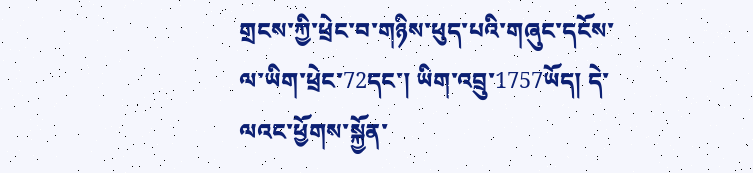གྲངས་ཀྱི་ཕྲེང་བ་གཉིས་ཕུད་པའི་གཞུང་དངོས་ལ་ཡིག་ཕྲེང་72དང་། ཡིག་འབྲུ་1757ཡོད། དེ་ལའང་ཕྱོགས་སྐྱོན་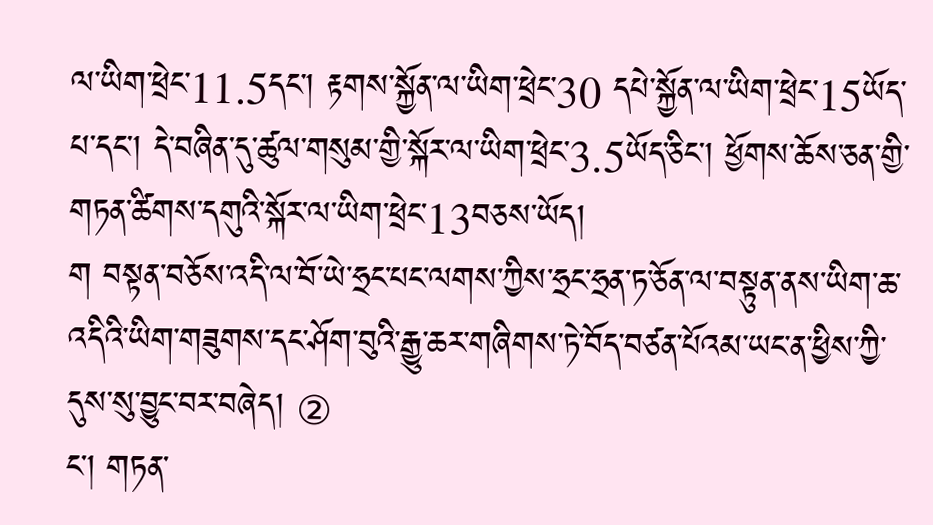ལ་ཡིག་ཕྲེང་11.5དང་། རྟགས་སྐྱོན་ལ་ཡིག་ཕྲེང་30 དཔེ་སྐྱོན་ལ་ཡིག་ཕྲེང་15ཡོད་པ་དང་། དེ་བཞིན་དུ་ཚུལ་གསུམ་གྱི་སྐོར་ལ་ཡིག་ཕྲེང་3.5ཡོད་ཅིང་། ཕྱོགས་ཆོས་ཅན་གྱི་གཏན་ཚིགས་དགུའི་སྐོར་ལ་ཡིག་ཕྲེང་13བཅས་ཡོད།
ག བསྟན་བཅོས་འདི་ལ་བོ་ཡེ་ཧྲང་པང་ལགས་ཀྱིས་ཧྲང་ཧྲན་ཏ་ཅོན་ལ་བསྟུན་ནས་ཡིག་ཆ་འདིའི་ཡིག་གཟུགས་དང་ཤོག་བུའི་རྒྱུ་ཆར་གཞིགས་ཏེ་བོད་བཙན་པོའམ་ཡང་ན་ཕྱིས་ཀྱི་དུས་སུ་བྱུང་བར་བཞེད། ②
ང་། གཏན་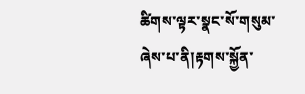ཚིགས་ལྟར་སྣང་སོ་གསུམ་ཞེས་པ་ནི།རྟགས་སྐྱོན་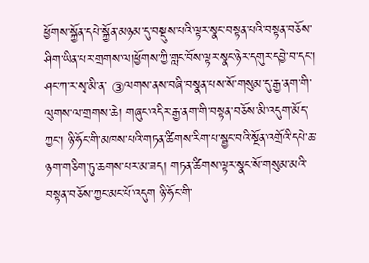ཕྱོགས་སྐྱོན་དཔེ་སྐྱོན་མཉམ་དུ་བསྡུས་པའི་ལྟར་སྣང་བསྟན་པའི་བསྟན་བཅོས་ཤིག་ཡིན་པར་གྲགས་ལ།ཕྱོགས་ཀྱི་གླང་བོས་ལྟར་སྣང་ཉེར་དགུར་དབྱེ་བ་དང་། ཤང་ཀ་ར་སྭ་མི་ན་ ③ལགས་ནས་བཞི་བསྣན་པས་སོ་གསུམ་དུ་རྒྱ་ནག་གི་ལུགས་ལ་གྲགས་ཆེ། གཞུང་འདིར་རྒྱ་ནག་གི་བསྟན་བཅོས་མི་འདུག་མོད་ཀྱང་། ཉི་ཧོང་གི་མཁས་པའི་གཏན་ཚིགས་རིག་པ་སྦྱང་བའི་སྔོན་འགྲོའི་དཔེ་ཆ་ཉག་གཅིག་ཏུ་ཆགས་པར་མ་ཟད། གཏན་ཚིགས་ལྟར་སྣང་སོ་གསུམ་མའི་བསྟན་བཅོས་ཀྱང་མང་པོ་འདུག ཉི་ཧོང་གི་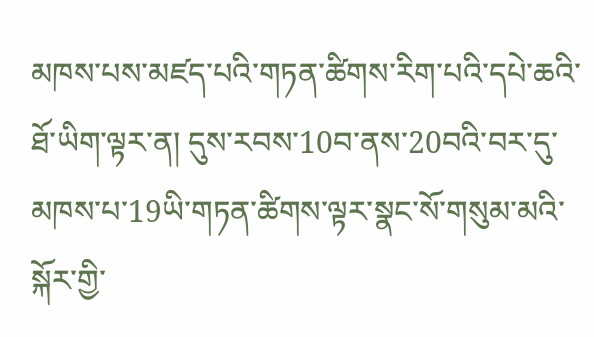མཁས་པས་མཛད་པའི་གཏན་ཚིགས་རིག་པའི་དཔེ་ཆའི་ཐོ་ཡིག་ལྟར་ན། དུས་རབས་10བ་ནས་20བའི་བར་དུ་མཁས་པ་19ཡི་གཏན་ཚིགས་ལྟར་སྣང་སོ་གསུམ་མའི་སྐོར་གྱི་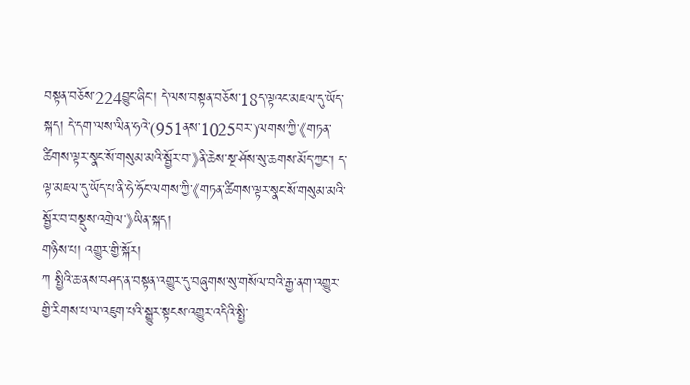བསྟན་བཅོས་224བྱུང་ཞིང་། དེ་ལས་བསྟན་བཅོས་18ད་ལྟའང་མཇལ་དུ་ཡོད་སྐད། དེ་དག་ལས་ལིན་ཧའེ་(951ནས་1025བར་)ལགས་ཀྱི་《གཏན་ཚིགས་ལྟར་སྣང་སོ་གསུམ་མའི་སྦྱོར་བ་》ནི་ཆེས་སྔ་ཤོས་སུ་ཆགས་མོད་ཀྱང་། ད་ལྟ་མཇལ་དུ་ཡོད་པ་ནི་ཧེ་ཧོང་ལགས་ཀྱི་《གཏན་ཚིགས་ལྟར་སྣང་སོ་གསུམ་མའི་སྦྱོར་བ་བསྡུས་འགྲེལ་》ཡིན་སྐད།
གཉིས་པ། འགྱུར་གྱི་སྐོར།
ཀ སྤྱིའི་ཆ་ནས་བཤད་ན་བསྟན་འགྱུར་དུ་བཞུགས་སུ་གསོལ་བའི་རྒྱ་ནག་འགྱུར་གྱི་རིགས་པ་ལ་འཇུག་པའི་སྒྱུར་སྟངས་འགྱུར་འདིའི་སྤྱི་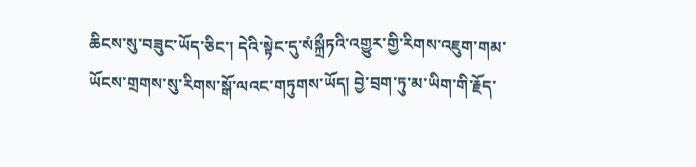ཆིངས་སུ་བཟུང་ཡོད་ཅིང་། དེའི་སྟེང་དུ་སཾསྐྲྀཏའི་འགྱུར་གྱི་རིགས་འཇུག་གམ་ཡོངས་གྲགས་སུ་རིགས་སྒོ་ལའང་གཏུགས་ཡོད། བྱེ་བྲག་ཏུ་མ་ཡིག་གི་རྗོད་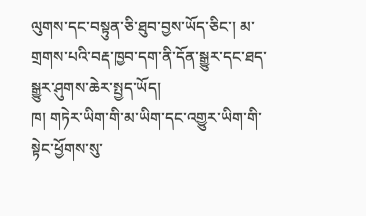ལུགས་དང་བསྟུན་ཅི་ཐུབ་བྱས་ཡོད་ཅིང་། མ་གྲགས་པའི་བརྡ་ཁྱབ་དག་ནི་དོན་སྒྱུར་དང་ཐད་སྒྱུར་ཤུགས་ཆེར་སྤྱད་ཡོད།
ཁ། གཏེར་ཡིག་གི་མ་ཡིག་དང་འགྱུར་ཡིག་གི་སྟེང་ཕྱོགས་སུ་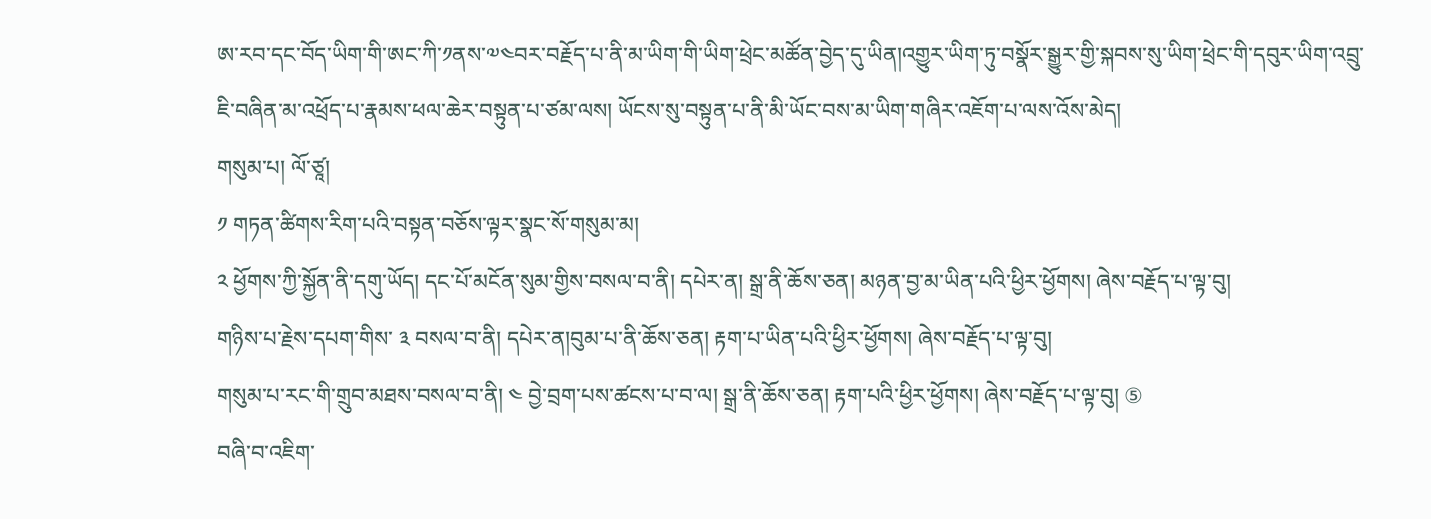ཨ་རབ་དང་བོད་ཡིག་གི་ཨང་ཀི་༡ནས་༧༤བར་བརྗོད་པ་ནི་མ་ཡིག་གི་ཡིག་ཕྲེང་མཚོན་བྱེད་དུ་ཡིན།འགྱུར་ཡིག་ཏུ་བསྣོར་སྒྱུར་གྱི་སྐབས་སུ་ཡིག་ཕྲེང་གི་དབུར་ཡིག་འབྲུ་ཇི་བཞིན་མ་འཕྲོད་པ་རྣམས་ཕལ་ཆེར་བསྟུན་པ་ཙམ་ལས། ཡོངས་སུ་བསྟུན་པ་ནི་མི་ཡོང་བས་མ་ཡིག་གཞིར་འཇོག་པ་ལས་འོས་མེད།
གསུམ་པ། ལོ་ཙཱ།
༡ གཏན་ཚིགས་རིག་པའི་བསྟན་བཅོས་ལྟར་སྣང་སོ་གསུམ་མ།
༢ ཕྱོགས་ཀྱི་སྐྱོན་ནི་དགུ་ཡོད། དང་པོ་མངོན་སུམ་གྱིས་བསལ་བ་ནི། དཔེར་ན། སྒྲ་ནི་ཆོས་ཅན། མཉན་བྱ་མ་ཡིན་པའི་ཕྱིར་ཕྱོགས། ཞེས་བརྗོད་པ་ལྟ་བུ།
གཉིས་པ་རྗེས་དཔག་གིས་ ༣ བསལ་བ་ནི། དཔེར་ན།བུམ་པ་ནི་ཆོས་ཅན། རྟག་པ་ཡིན་པའི་ཕྱིར་ཕྱོགས། ཞེས་བརྗོད་པ་ལྟ་བུ།
གསུམ་པ་རང་གི་གྲུབ་མཐས་བསལ་བ་ནི། ༤ བྱེ་བྲག་པས་ཚངས་པ་བ་ལ། སྒྲ་ནི་ཆོས་ཅན། རྟག་པའི་ཕྱིར་ཕྱོགས། ཞེས་བརྗོད་པ་ལྟ་བུ། ⑤
བཞི་བ་འཇིག་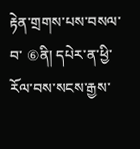རྟེན་གྲགས་པས་བསལ་བ་ ⑥ནི། དཔེར་ན་ཕྱི་རོལ་བས་སངས་རྒྱས་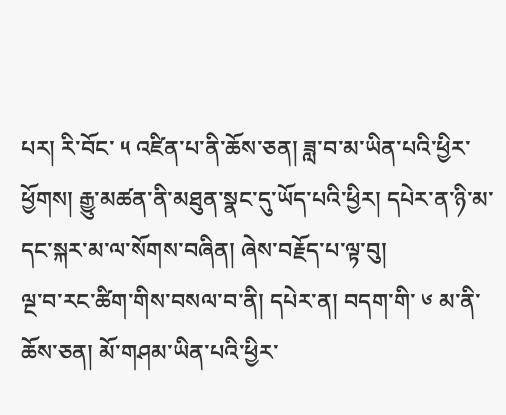པར། རི་བོང་ ༥ འཛིན་པ་ནི་ཆོས་ཅན། ཟླ་བ་མ་ཡིན་པའི་ཕྱིར་ཕྱོགས། རྒྱུ་མཚན་ནི་མཐུན་སྣང་དུ་ཡོད་པའི་ཕྱིར། དཔེར་ན་ཉི་མ་དང་སྐར་མ་ལ་སོགས་བཞིན། ཞེས་བརྗོད་པ་ལྟ་བུ།
ལྔ་བ་རང་ཚིག་གིས་བསལ་བ་ནི། དཔེར་ན། བདག་གི་ ༦ མ་ནི་ཆོས་ཅན། མོ་གཤམ་ཡིན་པའི་ཕྱིར་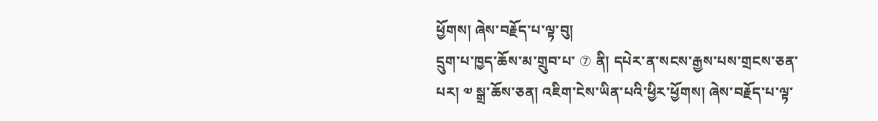ཕྱོགས། ཞེས་བརྗོད་པ་ལྟ་བུ།
དྲུག་པ་ཁྱད་ཆོས་མ་གྲུབ་པ་ ⑦ ནི། དཔེར་ན་སངས་རྒྱས་པས་གྲངས་ཅན་པར། ༧ སྒྲ་ཆོས་ཅན། འཇིག་ངེས་ཡིན་པའི་ཕྱིར་ཕྱོགས། ཞེས་བརྗོད་པ་ལྟ་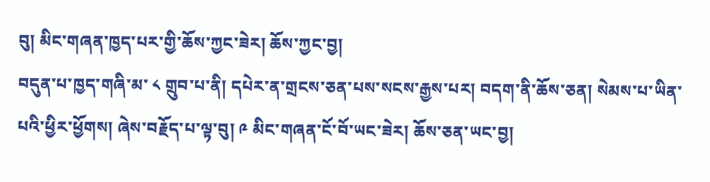བུ། མིང་གཞན་ཁྱད་པར་གྱི་ཆོས་ཀྱང་ཟེར། ཆོས་ཀྱང་བྱ།
བདུན་པ་ཁྱད་གཞི་མ་ ༨ གྲུབ་པ་ནི། དཔེར་ན་གྲངས་ཅན་པས་སངས་རྒྱས་པར། བདག་ནི་ཆོས་ཅན། སེམས་པ་ཡིན་པའི་ཕྱིར་ཕྱོགས། ཞེས་བརྗོད་པ་ལྟ་བུ། ༩ མིང་གཞན་ངོ་བོ་ཡང་ཟེར། ཆོས་ཅན་ཡང་བྱ།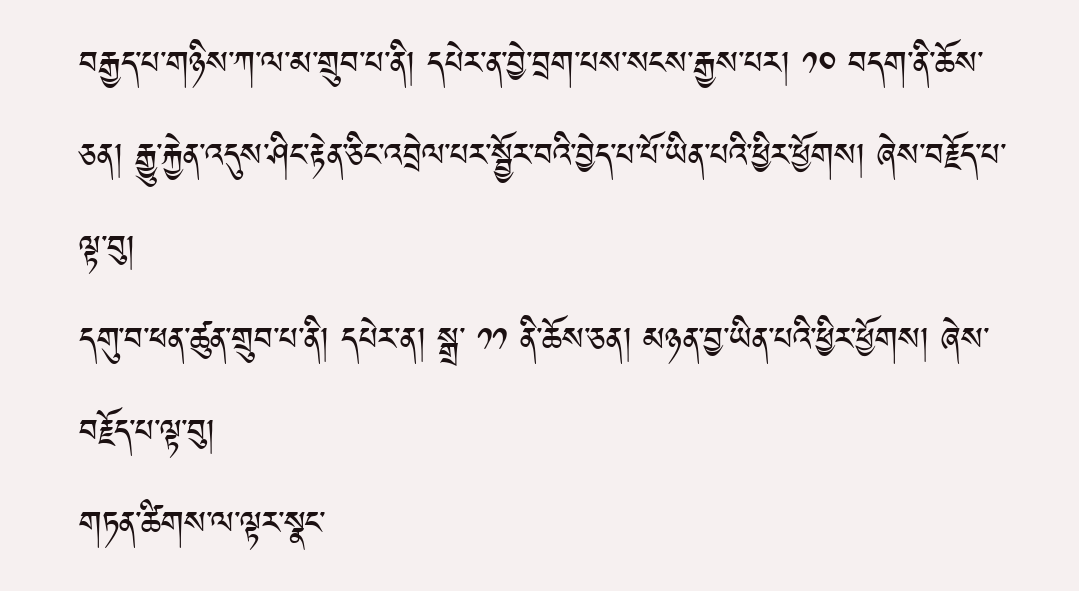བརྒྱད་པ་གཉིས་ཀ་ལ་མ་གྲུབ་པ་ནི། དཔེར་ན་བྱེ་བྲག་པས་སངས་རྒྱས་པར། ༡༠ བདག་ནི་ཆོས་ཅན། རྒྱུ་རྐྱེན་འདུས་ཤིང་རྟེན་ཅིང་འབྲེལ་པར་སྦྱོར་བའི་བྱེད་པ་པོ་ཡིན་པའི་ཕྱིར་ཕྱོགས། ཞེས་བརྗོད་པ་ལྟ་བུ།
དགུ་བ་ཕན་ཚུན་གྲུབ་པ་ནི། དཔེར་ན། སྒྲ་ ༡༡ ནི་ཆོས་ཅན། མཉན་བྱ་ཡིན་པའི་ཕྱིར་ཕྱོགས། ཞེས་བརྗོད་པ་ལྟ་བུ།
གཏན་ཚིགས་ལ་ལྟར་སྣང་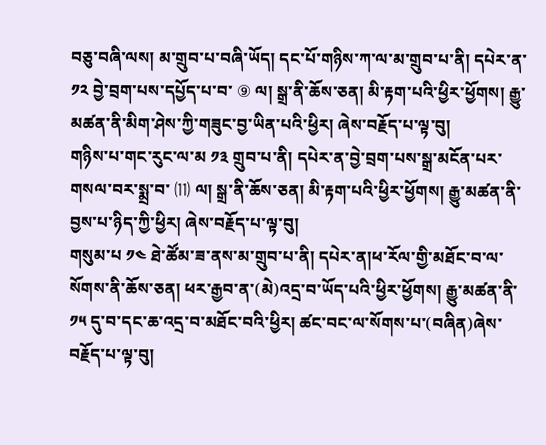བཅུ་བཞི་ལས། མ་གྲུབ་པ་བཞི་ཡོད། དང་པོ་གཉིས་ཀ་ལ་མ་གྲུབ་པ་ནི། དཔེར་ན་ ༡༢ བྱེ་བྲག་པས་དཔྱོད་པ་བ་ ⑨ ལ། སྒྲ་ནི་ཆོས་ཅན། མི་རྟག་པའི་ཕྱིར་ཕྱོགས། རྒྱུ་མཚན་ནི་མིག་ཤེས་ཀྱི་གཟུང་བྱ་ཡིན་པའི་ཕྱིར། ཞེས་བརྗོད་པ་ལྟ་བུ།
གཉིས་པ་གང་རུང་ལ་མ ༡༣ གྲུབ་པ་ནི། དཔེར་ན་བྱེ་བྲག་པས་སྒྲ་མངོན་པར་གསལ་བར་སྨྲ་བ་ ⑾ ལ། སྒྲ་ནི་ཆོས་ཅན། མི་རྟག་པའི་ཕྱིར་ཕྱོགས། རྒྱུ་མཚན་ནི་བྱས་པ་ཉིད་ཀྱི་ཕྱིར། ཞེས་བརྗོད་པ་ལྟ་བུ།
གསུམ་པ ༡༤ ཐེ་ཚོམ་ཟ་ནས་མ་གྲུབ་པ་ནི། དཔེར་ན།ཕ་རོལ་གྱི་མཐོང་བ་ལ་སོགས་ནི་ཆོས་ཅན། ཕར་རྒྱབ་ན་(མེ)འདྲ་བ་ཡོད་པའི་ཕྱིར་ཕྱོགས། རྒྱུ་མཚན་ནི་ ༡༥ དུ་བ་དང་ཆ་འདྲ་བ་མཐོང་བའི་ཕྱིར། ཚང་བང་ལ་སོགས་པ་(བཞིན)ཞེས་བརྗོད་པ་ལྟ་བུ།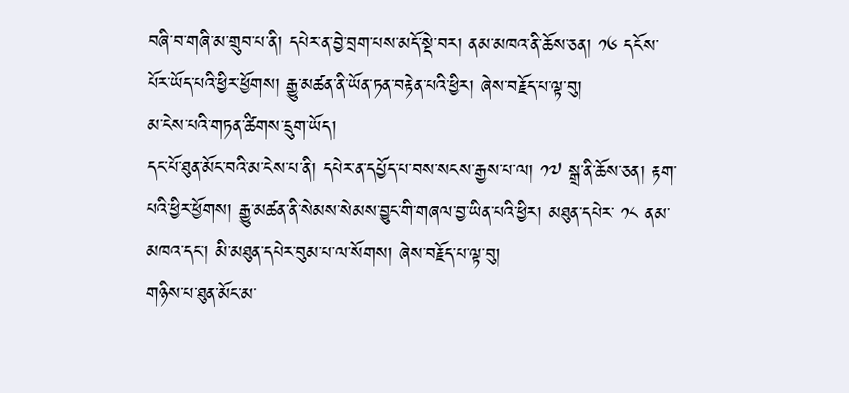བཞི་བ་གཞི་མ་གྲུབ་པ་ནི། དཔེར་ན་བྱེ་བྲག་པས་མདོ་སྡེ་བར། ནམ་མཁའ་ནི་ཆོས་ཅན། ༡༦ དངོས་པོར་ཡོད་པའི་ཕྱིར་ཕྱོགས། རྒྱུ་མཚན་ནི་ཡོན་ཏན་བརྟེན་པའི་ཕྱིར། ཞེས་བརྗོད་པ་ལྟ་བུ།
མ་ངེས་པའི་གཏན་ཚིགས་དྲུག་ཡོད།
དང་པོ་ཐུན་མོང་བའི་མ་ངེས་པ་ནི། དཔེར་ན་དཔྱོད་པ་བས་སངས་རྒྱས་པ་ལ། ༡༧ སྒྲ་ནི་ཆོས་ཅན། རྟག་པའི་ཕྱིར་ཕྱོགས། རྒྱུ་མཚན་ནི་སེམས་སེམས་བྱུང་གི་གཞལ་བྱ་ཡིན་པའི་ཕྱིར། མཐུན་དཔེར་ ༡༨ ནམ་མཁའ་དང་། མི་མཐུན་དཔེར་བུམ་པ་ལ་སོགས། ཞེས་བརྗོད་པ་ལྟ་བུ།
གཉིས་པ་ཐུན་མོང་མ་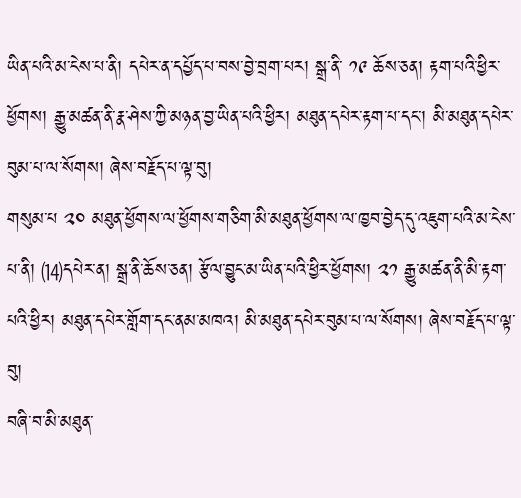ཡིན་པའི་མ་ངེས་པ་ནི། དཔེར་ན་དཔྱོད་པ་བས་བྱེ་བྲག་པར། སྒྲ་ནི་ ༡༩ ཆོས་ཅན། རྟག་པའི་ཕྱིར་ཕྱོགས། རྒྱུ་མཚན་ནི་རྣ་ཤེས་ཀྱི་མཉན་བྱ་ཡིན་པའི་ཕྱིར། མཐུན་དཔེར་རྟག་པ་དང་། མི་མཐུན་དཔེར་བུམ་པ་ལ་སོགས། ཞེས་བརྗོད་པ་ལྟ་བུ།
གསུམ་པ ༢༠ མཐུན་ཕྱོགས་ལ་ཕྱོགས་གཅིག་མི་མཐུན་ཕྱོགས་ལ་ཁྱབ་བྱེད་དུ་འཇུག་པའི་མ་ངེས་པ་ནི། ⒁དཔེར་ན། སྒྲ་ནི་ཆོས་ཅན། རྩོལ་བྱུང་མ་ཡིན་པའི་ཕྱིར་ཕྱོགས། ༢༡ རྒྱུ་མཚན་ནི་མི་རྟག་པའི་ཕྱིར། མཐུན་དཔེར་གློག་དང་ནམ་མཁའ། མི་མཐུན་དཔེར་བུམ་པ་ལ་སོགས། ཞེས་བརྗོད་པ་ལྟ་བུ།
བཞི་བ་མི་མཐུན་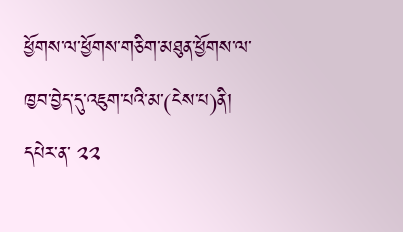ཕྱོགས་ལ་ཕྱོགས་གཅིག་མཐུན་ཕྱོགས་ལ་ཁྱབ་བྱེད་དུ་འཇུག་པའི་མ་(ངེས་པ)ནི། དཔེར་ན་ ༢༢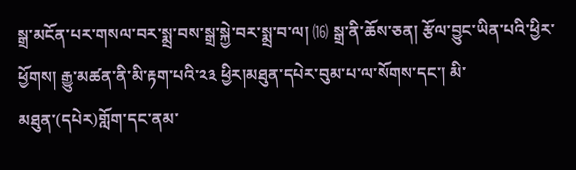སྒྲ་མངོན་པར་གསལ་བར་སྨྲ་བས་སྒྲ་སྐྱེ་བར་སྨྲ་བ་ལ། ⒃ སྒྲ་ནི་ཆོས་ཅན། རྩོལ་བྱུང་ཡིན་པའི་ཕྱིར་ཕྱོགས། རྒྱུ་མཚན་ནི་མི་རྟག་པའི་༢༣ ཕྱིར།མཐུན་དཔེར་བུམ་པ་ལ་སོགས་དང་། མི་མཐུན་(དཔེར)གློག་དང་ནམ་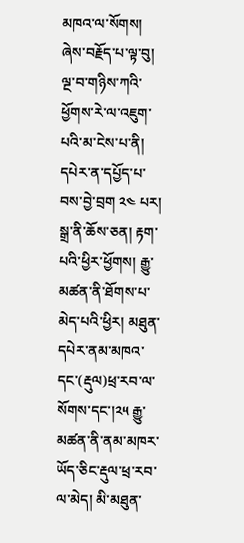མཁའ་ལ་སོགས། ཞེས་བརྗོད་པ་ལྟ་བུ།
ལྔ་བ་གཉིས་ཀའི་ཕྱོགས་རེ་ལ་འཇུག་པའི་མ་ངེས་པ་ནི། དཔེར་ན་དཔྱོད་པ་བས་བྱེ་བྲག ༢༤ པར། སྒྲ་ནི་ཆོས་ཅན། རྟག་པའི་ཕྱིར་ཕྱོགས། རྒྱུ་མཚན་ནི་ཐོགས་པ་མེད་པའི་ཕྱིར། མཐུན་དཔེར་ནམ་མཁའ་དང་(རྡུལ)ཕྲ་རབ་ལ་སོགས་དང་།༢༥ རྒྱུ་མཚན་ནི་ནམ་མཁར་ཡོད་ཅིང་རྡུལ་ཕྲ་རབ་ལ་མེད། མི་མཐུན་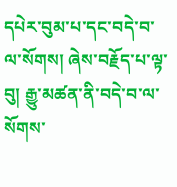དཔེར་བུམ་པ་དང་བདེ་བ་ལ་སོགས། ཞེས་བརྗོད་པ་ལྟ་བུ། རྒྱུ་མཚན་ནི་བདེ་བ་ལ་སོགས་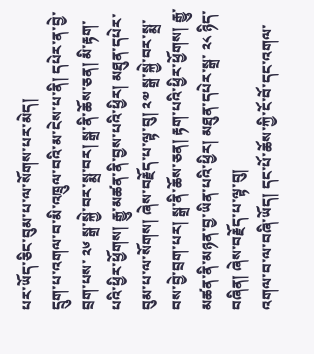པར་ཡོད་ཅིང་བུམ་པ་ལ་སོགས་པར་མེད།
དྲུག་པ་འགལ་བ་མི་འཁྲུལ་བའི་མ་ངེས་པ་ནི། དཔེར་ན་བྱེ་བྲག་པས་ ༢༦ སྒྲ་སྐྱེ་བར་སྨྲ་བར། སྒྲ་ནི་ཆོས་ཅན། མི་རྟག་པའི་ཕྱིར་ཕྱོགས། རྒྱུ་མཚན་ནི་བྱས་པའི་ཕྱིར། མཐུན་དཔེར་བུམ་པ་ལ་སོགས། ཞེས་བརྗོད་པ་ལྟ་བུ། ༢༧ སྒྲ་སྐྱེ་བར་སྨྲ་བས་བྱེ་བྲག་པར། སྒྲ་ནི་ཆོས་ཅན། རྟག་པའི་ཕྱིར་ཕྱོགས། རྒྱུ་མཚན་ནི་མཉན་བྱ་ཡིན་པའི་ཕྱིར། མཐུན་དཔེར་སྒྲ་ ༢༨ ཉིད་བཞིན། ཞེས་བརྗོད་པ་ལྟ་བུ།
འགལ་བ་ལ་བཞི་ཡོད། དང་པོ་ཆོས་ཀྱི་ངོ་བོ་དང་འགལ་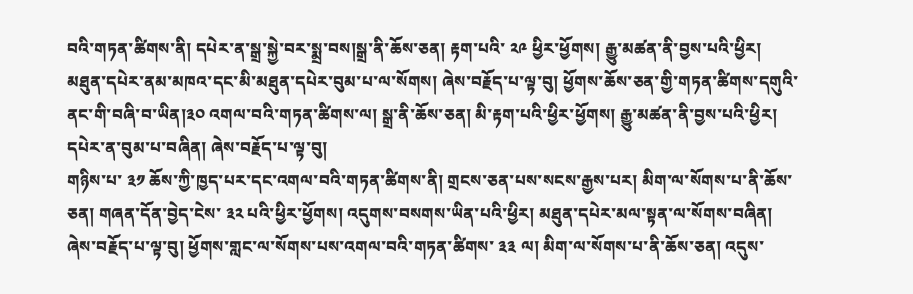བའི་གཏན་ཚིགས་ནི། དཔེར་ན་སྒྲ་སྐྱེ་བར་སྨྲ་བས།སྒྲ་ནི་ཆོས་ཅན། རྟག་པའི་ ༢༩ ཕྱིར་ཕྱོགས། རྒྱུ་མཚན་ནི་བྱས་པའི་ཕྱིར། མཐུན་དཔེར་ནམ་མཁའ་དང་མི་མཐུན་དཔེར་བུམ་པ་ལ་སོགས། ཞེས་བརྗོད་པ་ལྟ་བུ། ཕྱོགས་ཆོས་ཅན་གྱི་གཏན་ཚིགས་དགུའི་ནང་གི་བཞི་བ་ཡིན།༣༠ འགལ་བའི་གཏན་ཚིགས་ལ། སྒྲ་ནི་ཆོས་ཅན། མི་རྟག་པའི་ཕྱིར་ཕྱོགས། རྒྱུ་མཚན་ནི་བྱས་པའི་ཕྱིར། དཔེར་ན་བུམ་པ་བཞིན། ཞེས་བརྗོད་པ་ལྟ་བུ།
གཉིས་པ་ ༣༡ ཆོས་ཀྱི་ཁྱད་པར་དང་འགལ་བའི་གཏན་ཚིགས་ནི། གྲངས་ཅན་པས་སངས་རྒྱས་པར། མིག་ལ་སོགས་པ་ནི་ཆོས་ཅན། གཞན་དོན་བྱེད་ངེས་ ༣༢ པའི་ཕྱིར་ཕྱོགས། འདུགས་བསགས་ཡིན་པའི་ཕྱིར། མཐུན་དཔེར་མལ་སྟན་ལ་སོགས་བཞིན། ཞེས་བརྗོད་པ་ལྟ་བུ། ཕྱོགས་གླང་ལ་སོགས་པས་འགལ་བའི་གཏན་ཚིགས་ ༣༣ ལ། མིག་ལ་སོགས་པ་ནི་ཆོས་ཅན། འདུས་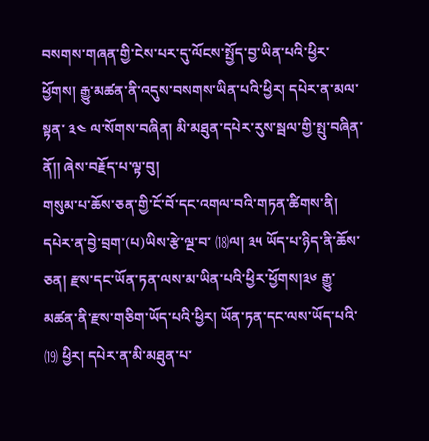བསགས་གཞན་གྱི་ངེས་པར་དུ་ལོངས་སྤྱོད་བྱ་ཡིན་པའི་ཕྱིར་ཕྱོགས། རྒྱུ་མཚན་ནི་འདུས་བསགས་ཡིན་པའི་ཕྱིར། དཔེར་ན་མལ་སྟན་ ༣༤ ལ་སོགས་བཞིན། མི་མཐུན་དཔེར་རུས་སྦལ་གྱི་སྤུ་བཞིན་ནོ།། ཞེས་བརྗོད་པ་ལྟ་བུ།
གསུམ་པ་ཆོས་ཅན་གྱི་ངོ་བོ་དང་འགལ་བའི་གཏན་ཚིགས་ནི། དཔེར་ན་བྱེ་བྲག་(པ)ཡིས་རྩེ་ལྔ་བ་ ⒅ལ། ༣༥ ཡོད་པ་ཉིད་ནི་ཆོས་ཅན། རྫས་དང་ཡོན་ཏན་ལས་མ་ཡིན་པའི་ཕྱིར་ཕྱོགས།༣༦ རྒྱུ་མཚན་ནི་རྫས་གཅིག་ཡོད་པའི་ཕྱིར། ཡོན་ཏན་དང་ལས་ཡོད་པའི་⒆ ཕྱིར། དཔེར་ན་མི་མཐུན་པ་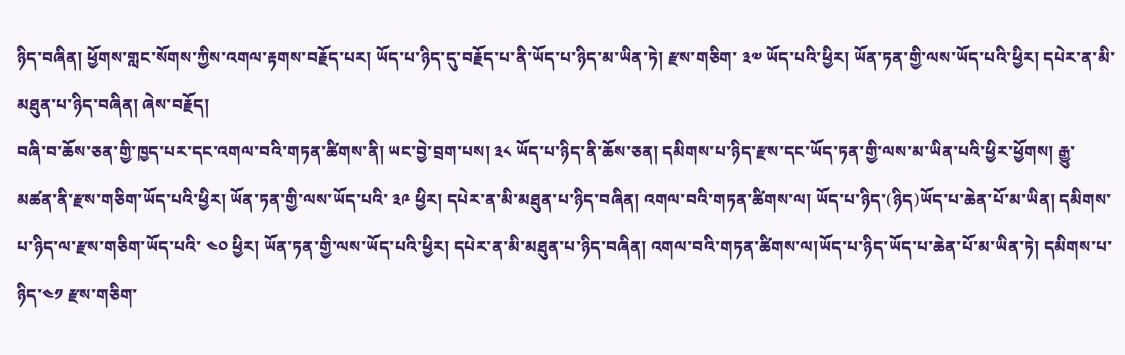ཉིད་བཞིན། ཕྱོགས་གླང་སོགས་ཀྱིས་འགལ་རྟགས་བརྗོད་པར། ཡོད་པ་ཉིད་དུ་བརྗོད་པ་ནི་ཡོད་པ་ཉིད་མ་ཡིན་ཏེ། རྫས་གཅིག་ ༣༧ ཡོད་པའི་ཕྱིར། ཡོན་ཏན་གྱི་ལས་ཡོད་པའི་ཕྱིར། དཔེར་ན་མི་མཐུན་པ་ཉིད་བཞིན། ཞེས་བརྗོད།
བཞི་བ་ཆོས་ཅན་གྱི་ཁྱད་པར་དང་འགལ་བའི་གཏན་ཚིགས་ནི། ཡང་བྱེ་བྲག་པས། ༣༨ ཡོད་པ་ཉིད་ནི་ཆོས་ཅན། དམིགས་པ་ཉིད་རྫས་དང་ཡོད་ཏན་གྱི་ལས་མ་ཡིན་པའི་ཕྱིར་ཕྱོགས། རྒྱུ་མཚན་ནི་རྫས་གཅིག་ཡོད་པའི་ཕྱིར། ཡོན་ཏན་གྱི་ལས་ཡོད་པའི་ ༣༩ ཕྱིར། དཔེར་ན་མི་མཐུན་པ་ཉིད་བཞིན། འགལ་བའི་གཏན་ཚིགས་ལ། ཡོད་པ་ཉིད་(ཉིད)ཡོད་པ་ཆེན་པོ་མ་ཡིན། དམིགས་པ་ཉིད་ལ་རྫས་གཅིག་ཡོད་པའི་ ༤༠ ཕྱིར། ཡོན་ཏན་གྱི་ལས་ཡོད་པའི་ཕྱིར། དཔེར་ན་མི་མཐུན་པ་ཉིད་བཞིན། འགལ་བའི་གཏན་ཚིགས་ལ།ཡོད་པ་ཉིད་ཡོད་པ་ཆེན་པོ་མ་ཡིན་ཏེ། དམིགས་པ་ཉིད་༤༡ རྫས་གཅིག་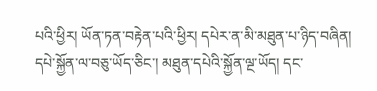པའི་ཕྱིར། ཡོན་ཏན་བརྟེན་པའི་ཕྱིར། དཔེར་ན་མི་མཐུན་པ་ཉིད་བཞིན།
དཔེ་སྐྱོན་ལ་བཅུ་ཡོད་ཅིང་། མཐུན་དཔེའི་སྐྱོན་ལྔ་ཡོད། དང་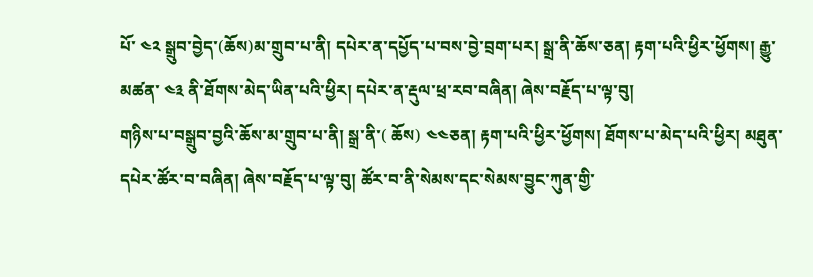པོ་ ༤༢ སྒྲུབ་བྱེད་(ཆོས)མ་གྲུབ་པ་ནི། དཔེར་ན་དཔྱོད་པ་བས་བྱེ་བྲག་པར། སྒྲ་ནི་ཆོས་ཅན། རྟག་པའི་ཕྱིར་ཕྱོགས། རྒྱུ་མཚན་ ༤༣ ནི་ཐོགས་མེད་ཡིན་པའི་ཕྱིར། དཔེར་ན་རྡུལ་ཕྲ་རབ་བཞིན། ཞེས་བརྗོད་པ་ལྟ་བུ།
གཉིས་པ་བསྒྲུབ་བྱའི་ཆོས་མ་གྲུབ་པ་ནི། སྒྲ་ནི་( ཆོས) ༤༤ཅན། རྟག་པའི་ཕྱིར་ཕྱོགས། ཐོགས་པ་མེད་པའི་ཕྱིར། མཐུན་དཔེར་ཚོར་བ་བཞིན། ཞེས་བརྗོད་པ་ལྟ་བུ། ཚོར་བ་ནི་སེམས་དང་སེམས་བྱུང་ཀུན་གྱི་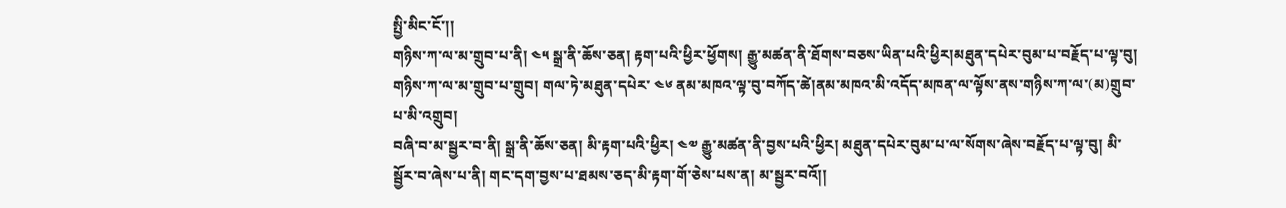སྤྱི་མིང་ངོ་།།
གཉིས་ཀ་ལ་མ་གྲུབ་པ་ནི། ༤༥ སྒྲ་ནི་ཆོས་ཅན། རྟག་པའི་ཕྱིར་ཕྱོགས། རྒྱུ་མཚན་ནི་ཐོགས་བཅས་ཡིན་པའི་ཕྱིར།མཐུན་དཔེར་བུམ་པ་བརྗོད་པ་ལྟ་བུ། གཉིས་ཀ་ལ་མ་གྲུབ་པ་གྲུབ། གལ་ཏེ་མཐུན་དཔེར་ ༤༦ ནམ་མཁའ་ལྟ་བུ་བཀོད་ཚེ།ནམ་མཁའ་མི་འདོད་མཁན་ལ་ལྟོས་ནས་གཉིས་ཀ་ལ་(མ)གྲུབ་པ་མི་འགྲུབ།
བཞི་བ་མ་སྦྱར་བ་ནི། སྒྲ་ནི་ཆོས་ཅན། མི་རྟག་པའི་ཕྱིར། ༤༧ རྒྱུ་མཚན་ནི་བྱས་པའི་ཕྱིར། མཐུན་དཔེར་བུམ་པ་ལ་སོགས་ཞེས་བརྗོད་པ་ལྟ་བུ། མི་སྦྱོར་བ་ཞེས་པ་ནི། གང་དག་བྱས་པ་ཐམས་ཅད་མི་རྟག་གོ་ཅེས་པས་ན། མ་སྦྱར་བའོ།།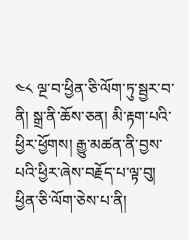༤༨ ལྔ་བ་ཕྱིན་ཅི་ལོག་ཏུ་སྦྱར་བ་ནི། སྒྲ་ནི་ཆོས་ཅན། མི་རྟག་པའི་ཕྱིར་ཕྱོགས། རྒྱུ་མཚན་ནི་བྱས་པའི་ཕྱིར་ཞེས་བརྗོད་པ་ལྟ་བུ། ཕྱིན་ཅི་ལོག་ཅེས་པ་ནི།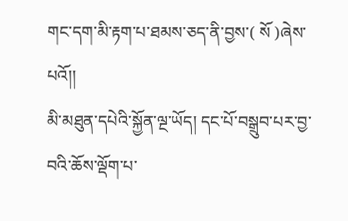གང་དག་མི་རྟག་པ་ཐམས་ཅད་ནི་བྱས་( སོ )ཞེས་པའོ།།
མི་མཐུན་དཔེའི་སྐྱོན་ལྔ་ཡོད། དང་པོ་བསྒྲུབ་པར་བྱ་བའི་ཆོས་ལྡོག་པ་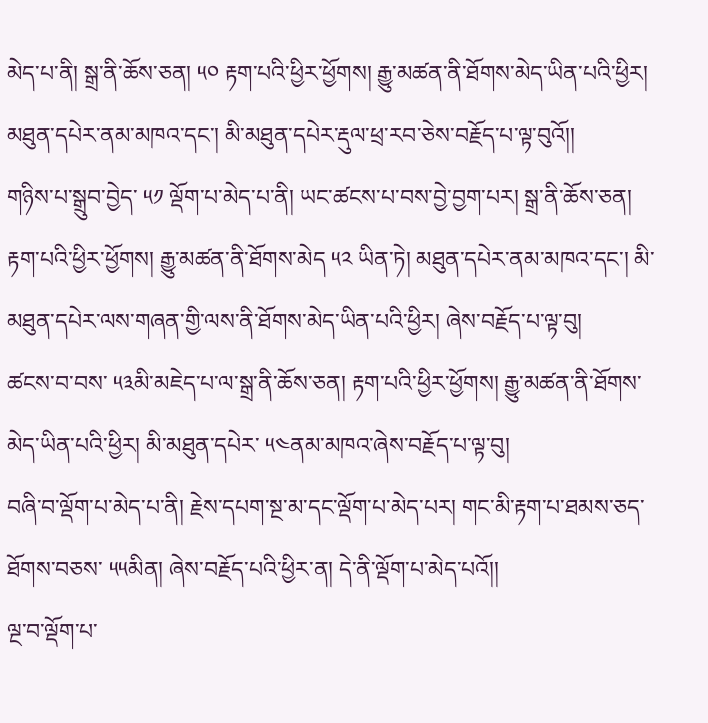མེད་པ་ནི། སྒྲ་ནི་ཆོས་ཅན། ༥༠ རྟག་པའི་ཕྱིར་ཕྱོགས། རྒྱུ་མཚན་ནི་ཐོགས་མེད་ཡིན་པའི་ཕྱིར། མཐུན་དཔེར་ནམ་མཁའ་དང་། མི་མཐུན་དཔེར་རྡུལ་ཕྲ་རབ་ཅེས་བརྗོད་པ་ལྟ་བུའོ།།
གཉིས་པ་སྒྲུབ་བྱེད་ ༥༡ ལྡོག་པ་མེད་པ་ནི། ཡང་ཚངས་པ་བས་བྱེ་བྱག་པར། སྒྲ་ནི་ཆོས་ཅན། རྟག་པའི་ཕྱིར་ཕྱོགས། རྒྱུ་མཚན་ནི་ཐོགས་མེད ༥༢ ཡིན་ཏེ། མཐུན་དཔེར་ནམ་མཁའ་དང་། མི་མཐུན་དཔེར་ལས་གཞན་གྱི་ལས་ནི་ཐོགས་མེད་ཡིན་པའི་ཕྱིར། ཞེས་བརྗོད་པ་ལྟ་བུ།
ཚངས་བ་བས་ ༥༣མི་མཇེད་པ་ལ་སྒྲ་ནི་ཆོས་ཅན། རྟག་པའི་ཕྱིར་ཕྱོགས། རྒྱུ་མཚན་ནི་ཐོགས་མེད་ཡིན་པའི་ཕྱིར། མི་མཐུན་དཔེར་ ༥༤ནམ་མཁའ་ཞེས་བརྗོད་པ་ལྟ་བུ།
བཞི་བ་ལྡོག་པ་མེད་པ་ནི། རྗེས་དཔག་སྔ་མ་དང་ལྡོག་པ་མེད་པར། གང་མི་རྟག་པ་ཐམས་ཅད་ཐོགས་བཅས་ ༥༥མིན། ཞེས་བརྗོད་པའི་ཕྱིར་ན། དེ་ནི་ལྡོག་པ་མེད་པའོ།།
ལྔ་བ་ལྡོག་པ་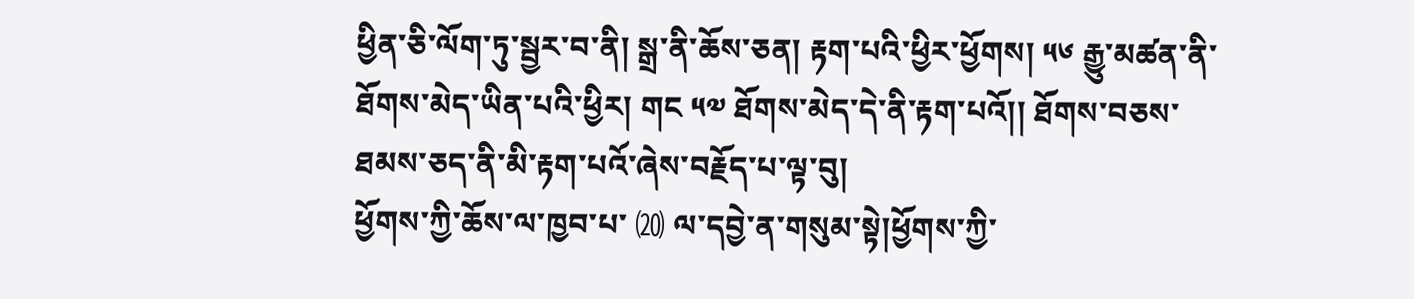ཕྱིན་ཅི་ལོག་ཏུ་སྦྱར་བ་ནི། སྒྲ་ནི་ཆོས་ཅན། རྟག་པའི་ཕྱིར་ཕྱོགས། ༥༦ རྒྱུ་མཚན་ནི་ཐོགས་མེད་ཡིན་པའི་ཕྱིར། གང ༥༧ ཐོགས་མེད་དེ་ནི་རྟག་པའོ།། ཐོགས་བཅས་ཐམས་ཅད་ནི་མི་རྟག་པའོ་ཞེས་བརྗོད་པ་ལྟ་བུ།
ཕྱོགས་ཀྱི་ཆོས་ལ་ཁྱབ་པ་ ⒇ ལ་དབྱེ་ན་གསུམ་སྟེ།ཕྱོགས་ཀྱི་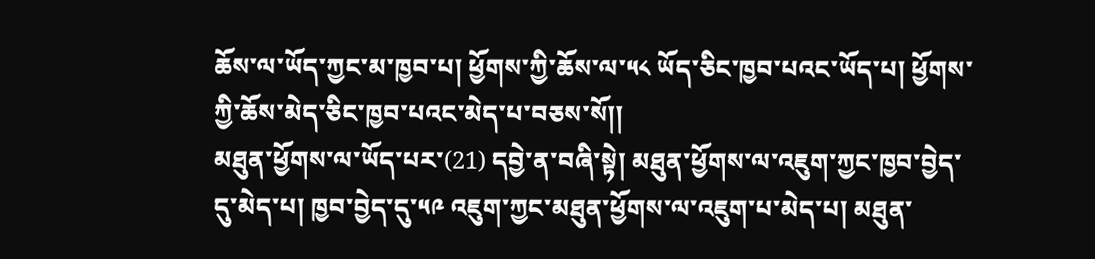ཆོས་ལ་ཡོད་ཀྱང་མ་ཁྱབ་པ། ཕྱོགས་ཀྱི་ཆོས་ལ་༥༨ ཡོད་ཅིང་ཁྱབ་པའང་ཡོད་པ། ཕྱོགས་ཀྱི་ཆོས་མེད་ཅིང་ཁྱབ་པའང་མེད་པ་བཅས་སོ།།
མཐུན་ཕྱོགས་ལ་ཡོད་པར་(21) དབྱེ་ན་བཞི་སྟེ། མཐུན་ཕྱོགས་ལ་འཇུག་ཀྱང་ཁྱབ་བྱེད་དུ་མེད་པ། ཁྱབ་བྱེད་དུ་༥༩ འཇུག་ཀྱང་མཐུན་ཕྱོགས་ལ་འཇུག་པ་མེད་པ། མཐུན་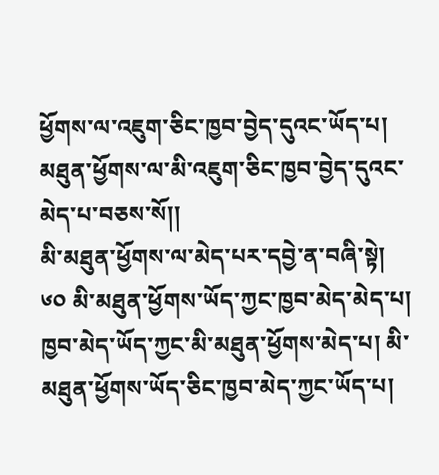ཕྱོགས་ལ་འཇུག་ཅིང་ཁྱབ་བྱེད་དུའང་ཡོད་པ། མཐུན་ཕྱོགས་ལ་མི་འཇུག་ཅིང་ཁྱབ་བྱེད་དུའང་མེད་པ་བཅས་སོ།།
མི་མཐུན་ཕྱོགས་ལ་མེད་པར་དབྱེ་ན་བཞི་སྟེ། ༦༠ མི་མཐུན་ཕྱོགས་ཡོད་ཀྱང་ཁྱབ་མེད་མེད་པ། ཁྱབ་མེད་ཡོད་ཀྱང་མི་མཐུན་ཕྱོགས་མེད་པ། མི་མཐུན་ཕྱོགས་ཡོད་ཅིང་ཁྱབ་མེད་ཀྱང་ཡོད་པ།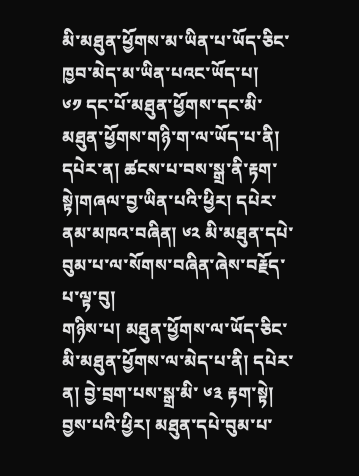མི་མཐུན་ཕྱོགས་མ་ཡིན་པ་ཡོད་ཅིང་ཁྱབ་མེད་མ་ཡིན་པའང་ཡོད་པ།
༦༡ དང་པོ་མཐུན་ཕྱོགས་དང་མི་མཐུན་ཕྱོགས་གཉི་ག་ལ་ཡོད་པ་ནི། དཔེར་ན། ཚངས་པ་བས་སྒྲ་ནི་རྟག་སྟེ།གཞལ་བྱ་ཡིན་པའི་ཕྱིར། དཔེར་ནམ་མཁའ་བཞིན། ༦༢ མི་མཐུན་དཔེ་བུམ་པ་ལ་སོགས་བཞིན་ཞེས་བརྗོད་པ་ལྟ་བུ།
གཉིས་པ། མཐུན་ཕྱོགས་ལ་ཡོད་ཅིང་མི་མཐུན་ཕྱོགས་ལ་མེད་པ་ནི། དཔེར་ན། བྱེ་བྲག་པས་སྒྲ་མི་ ༦༣ རྟག་སྟེ། བྱས་པའི་ཕྱིར། མཐུན་དཔེ་བུམ་པ་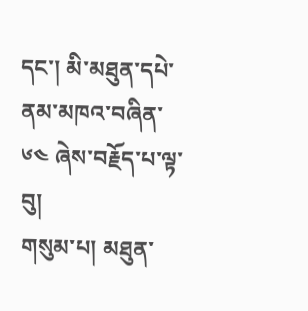དང་། མི་མཐུན་དཔེ་ནམ་མཁའ་བཞིན་ ༦༤ ཞེས་བརྗོད་པ་ལྟ་བུ།
གསུམ་པ། མཐུན་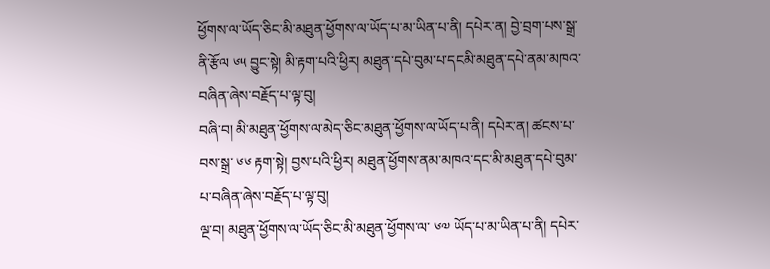ཕྱོགས་ལ་ཡོད་ཅིང་མི་མཐུན་ཕྱོགས་ལ་ཡོད་པ་མ་ཡིན་པ་ནི། དཔེར་ན། བྱེ་བྲག་པས་སྒྲ་ནི་རྩོལ ༦༥ བྱུང་སྟེ། མི་རྟག་པའི་ཕྱིར། མཐུན་དཔེ་བུམ་པ་དངམི་མཐུན་དཔེ་ནམ་མཁའ་བཞིན་ཞེས་བརྗོད་པ་ལྟ་བུ།
བཞི་བ། མི་མཐུན་ཕྱོགས་ལ་མེད་ཅིང་མཐུན་ཕྱོགས་ལ་ཡོད་པ་ནི། དཔེར་ན། ཚངས་པ་བས་སྒྲ་ ༦༦ རྟག་སྟེ། བྱས་པའི་ཕྱིར། མཐུན་ཕྱོགས་ནམ་མཁའ་དང་མི་མཐུན་དཔེ་བུམ་པ་བཞིན་ཞེས་བརྗོད་པ་ལྟ་བུ།
ལྔ་བ། མཐུན་ཕྱོགས་ལ་ཡོད་ཅིང་མི་མཐུན་ཕྱོགས་ལ་ ༦༧ ཡོད་པ་མ་ཡིན་པ་ནི། དཔེར་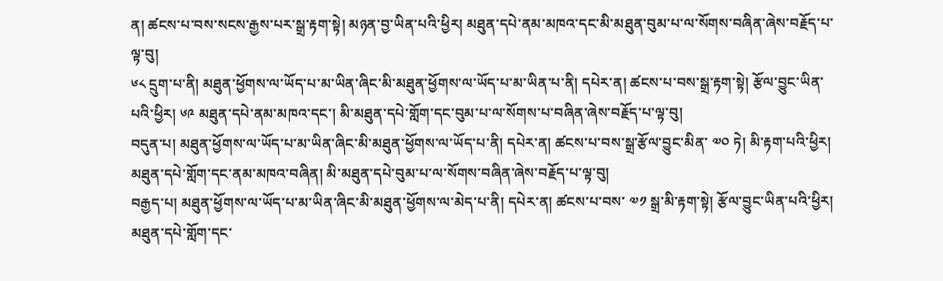ན། ཚངས་པ་བས་སངས་རྒྱས་པར་སྒྲ་རྟག་སྟེ། མཉན་བྱ་ཡིན་པའི་ཕྱིར། མཐུན་དཔེ་ནམ་མཁའ་དང་མི་མཐུན་བུམ་པ་ལ་སོགས་བཞིན་ཞེས་བརྗོད་པ་ལྟ་བུ།
༦༨ དྲུག་པ་ནི། མཐུན་ཕྱོགས་ལ་ཡོད་པ་མ་ཡིན་ཞིང་མི་མཐུན་ཕྱོགས་ལ་ཡོད་པ་མ་ཡིན་པ་ནི། དཔེར་ན། ཚངས་པ་བས་སྒྲ་རྟག་སྟེ། རྩོལ་བྱུང་ཡིན་པའི་ཕྱིར། ༦༩ མཐུན་དཔེ་ནམ་མཁའ་དང་། མི་མཐུན་དཔེ་གློག་དང་བུམ་པ་ལ་སོགས་པ་བཞིན་ཞེས་བརྗོད་པ་ལྟ་བུ།
བདུན་པ། མཐུན་ཕྱོགས་ལ་ཡོད་པ་མ་ཡིན་ཞིང་མི་མཐུན་ཕྱོགས་ལ་ཡོད་པ་ནི། དཔེར་ན། ཚངས་པ་བས་སྒྲ་རྩོལ་བྱུང་མིན་ ༧༠ ཏེ། མི་རྟག་པའི་ཕྱིར། མཐུན་དཔེ་གློག་དང་ནམ་མཁའ་བཞིན། མི་མཐུན་དཔེ་བུམ་པ་ལ་སོགས་བཞིན་ཞེས་བརྗོད་པ་ལྟ་བུ།
བརྒྱད་པ། མཐུན་ཕྱོགས་ལ་ཡོད་པ་མ་ཡིན་ཞིང་མི་མཐུན་ཕྱོགས་ལ་མེད་པ་ནི། དཔེར་ན། ཚངས་པ་བས་ ༧༡ སྒྲ་མི་རྟག་སྟེ། རྩོལ་བྱུང་ཡིན་པའི་ཕྱིར། མཐུན་དཔེ་གློག་དང་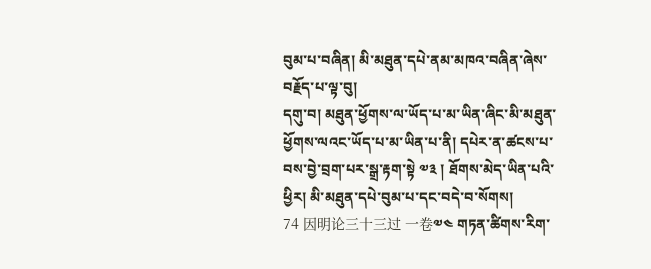བུམ་པ་བཞིན། མི་མཐུན་དཔེ་ནམ་མཁའ་བཞིན་ཞེས་བརྗོད་པ་ལྟ་བུ།
དགུ་བ། མཐུན་ཕྱོགས་ལ་ཡོད་པ་མ་ཡིན་ཞིང་མི་མཐུན་ཕྱོགས་ལའང་ཡོད་པ་མ་ཡིན་པ་ནི། དཔེར་ན་ཚངས་པ་བས་བྱེ་བྲག་པར་སྒྲ་རྟག་སྟེ ༧༣ ། ཐོགས་མེད་ཡིན་པའི་ཕྱིར། མི་མཐུན་དཔེ་བུམ་པ་དང་བདེ་བ་སོགས།
74 因明论三十三过 一卷༧༤ གཏན་ཚིགས་རིག་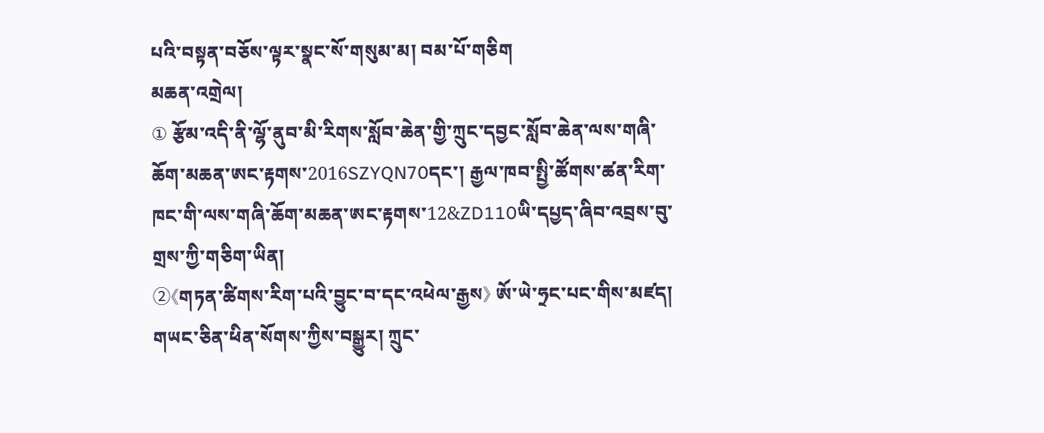པའི་བསྟན་བཅོས་ལྟར་སྣང་སོ་གསུམ་མ། བམ་པོ་གཅིག
མཆན་འགྲེལ།
① རྩོམ་འདི་ནི་ལྷོ་ནུབ་མི་རིགས་སློབ་ཆེན་གྱི་ཀྲུང་དབྱང་སློབ་ཆེན་ལས་གཞི་ཆོག་མཆན་ཨང་རྟགས་2016SZYQN70དང་། རྒྱལ་ཁབ་སྤྱི་ཚོགས་ཚན་རིག་ཁང་གི་ལས་གཞི་ཆོག་མཆན་ཨང་རྟགས་12&ZD110ཡི་དཔྱད་ཞིབ་འབྲས་བུ་གྲས་ཀྱི་གཅིག་ཡིན།
②《གཏན་ཚིགས་རིག་པའི་བྱུང་བ་དང་འཕེལ་རྒྱས》 ཨོ་ཡེ་ཧྲང་པང་གིས་མཛད། གཡང་ཅིན་ཕིན་སོགས་ཀྱིས་བསྒྱུར། ཀྲུང་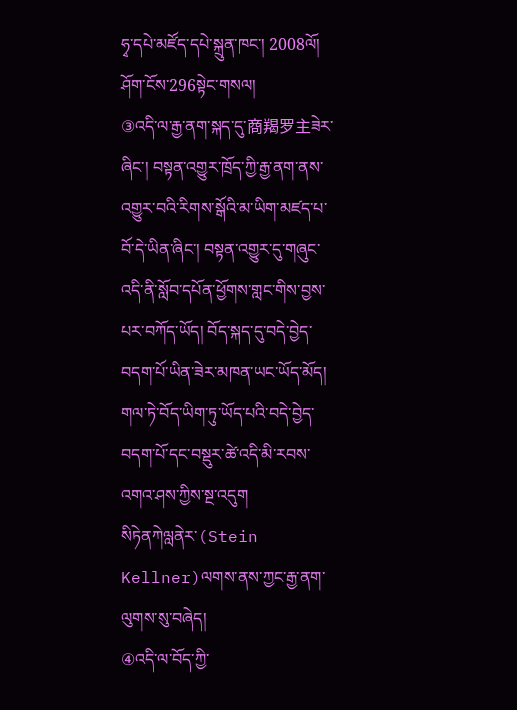ཧྭ་དཔེ་མཛོད་དཔེ་སྐྲུན་ཁང་། 2008ལོ། ཤོག་ངོས་296སྟེང་གསལ།
③འདི་ལ་རྒྱ་ནག་སྐད་དུ་商羯罗主ཟེར་ཞིང་། བསྟན་འགྱུར་ཁྲོད་ཀྱི་རྒྱ་ནག་ནས་འགྱུར་བའི་རིགས་སྒོའི་མ་ཡིག་མཛད་པ་བོ་དེ་ཡིན་ཞིང་། བསྟན་འགྱུར་དུ་གཞུང་འདི་ནི་སློབ་དཔོན་ཕྱོགས་གླང་གིས་བྱས་པར་བཀོད་ཡོད། བོད་སྐད་དུ་བདེ་བྱེད་བདག་པོ་ཡིན་ཟེར་མཁན་ཡང་ཡོད་མོད། གལ་ཏེ་བོད་ཡིག་ཏུ་ཡོད་པའི་བདེ་བྱེད་བདག་པོ་དང་བསྡུར་ཚེ་འདི་མི་རབས་འགའ་ཤས་ཀྱིས་སྔ་འདུག སིཏེནཀེལླནེར་(Stein Kellner)ལགས་ནས་ཀྱང་རྒྱ་ནག་ལུགས་སུ་བཞེད།
④འདི་ལ་བོད་ཀྱི་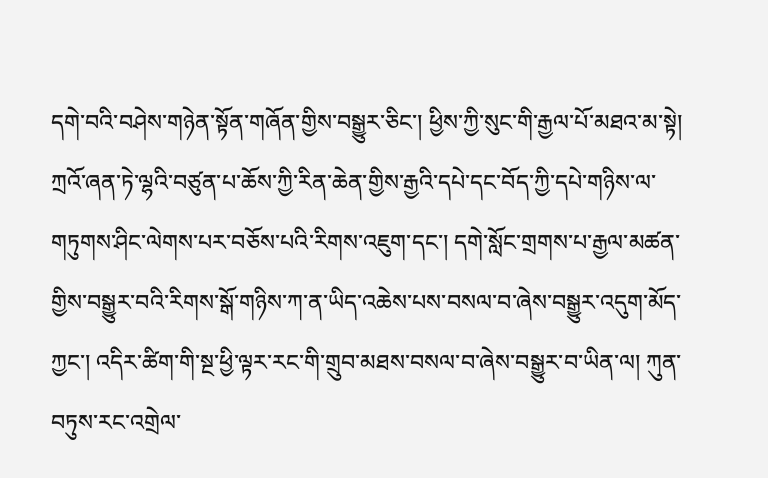དགེ་བའི་བཤེས་གཉེན་སྟོན་གཞོན་གྱིས་བསྒྱུར་ཅིང་། ཕྱིས་ཀྱི་སུང་གི་རྒྱལ་པོ་མཐའ་མ་སྟེ། ཀྲའོ་ཞན་ཏེ་ལྷའི་བཙུན་པ་ཆོས་ཀྱི་རིན་ཆེན་གྱིས་རྒྱའི་དཔེ་དང་བོད་ཀྱི་དཔེ་གཉིས་ལ་གཏུགས་ཤིང་ལེགས་པར་བཅོས་པའི་རིགས་འཇུག་དང་། དགེ་སློང་གྲགས་པ་རྒྱལ་མཚན་གྱིས་བསྒྱུར་བའི་རིགས་སྒོ་གཉིས་ཀ་ན་ཡིད་འཆེས་པས་བསལ་བ་ཞེས་བསྒྱུར་འདུག་མོད་ཀྱང་། འདིར་ཚིག་གི་སྔ་ཕྱི་ལྟར་རང་གི་གྲུབ་མཐས་བསལ་བ་ཞེས་བསྒྱུར་བ་ཡིན་ལ། ཀུན་བཏུས་རང་འགྲེལ་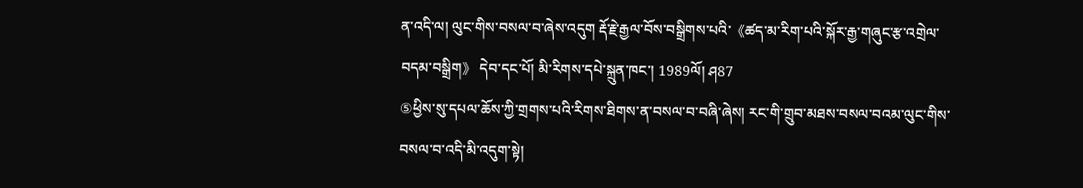ན་འདི་ལ། ལུང་གིས་བསལ་བ་ཞེས་འདུག རྡོ་རྗེ་རྒྱལ་བོས་བསྒྲིགས་པའི་《ཚད་མ་རིག་པའི་སྐོར་རྒྱ་གཞུང་རྩ་འགྲེལ་བདམ་བསྒྲིག》 དེབ་དང་པོ། མི་རིགས་དཔེ་སྐྲུན་ཁང་། 1989ལོ། ཤ87
⑤ཕྱིས་སུ་དཔལ་ཆོས་ཀྱི་གྲགས་པའི་རིགས་ཐིགས་ན་བསལ་བ་བཞི་ཞེས། རང་གི་གྲུབ་མཐས་བསལ་བའམ་ལུང་གིས་བསལ་བ་འདི་མི་འདུག་སྟེ།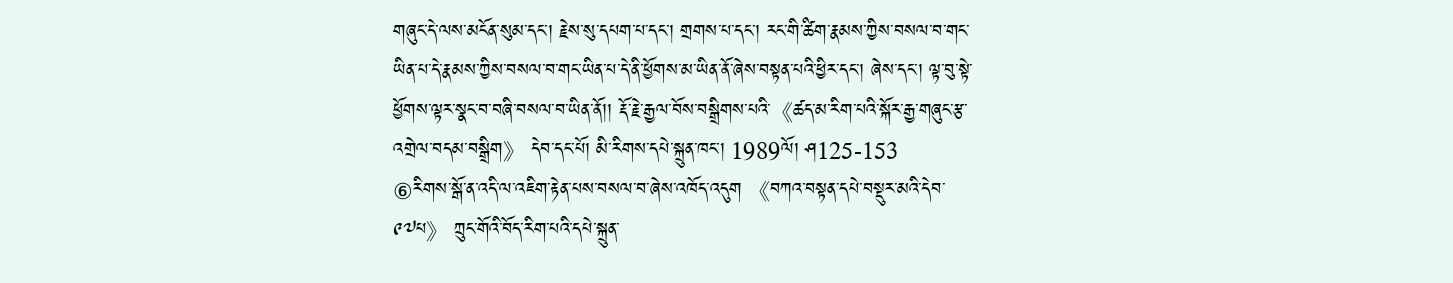གཞུང་དེ་ལས་མངོན་སུམ་དང་། རྗེས་སུ་དཔག་པ་དང་། གྲགས་པ་དང་། རང་གི་ཚིག་རྣམས་ཀྱིས་བསལ་བ་གང་ཡིན་པ་དེ་རྣམས་ཀྱིས་བསལ་བ་གང་ཡིན་པ་དེ་ནི་ཕྱོགས་མ་ཡིན་ནོ་ཞེས་བསྟན་པའི་ཕྱིར་དང་། ཞེས་དང་། ལྟ་བུ་སྟེ་ཕྱོགས་ལྟར་སྣང་བ་བཞི་བསལ་བ་ཡིན་ནོ།། རྡོ་རྗེ་རྒྱལ་བོས་བསྒྲིགས་པའི་《ཚད་མ་རིག་པའི་སྐོར་རྒྱ་གཞུང་རྩ་འགྲེལ་བདམ་བསྒྲིག》 དེབ་དང་པོ། མི་རིགས་དཔེ་སྐྲུན་ཁང་། 1989ལོ། ཤ125-153
⑥རིགས་སྒོ་ན་འདི་ལ་འཇིག་རྟེན་པས་བསལ་བ་ཞེས་འཁོད་འདུག 《བཀའ་བསྟན་དཔེ་བསྡུར་མའི་དེབ་༩༧པ》 ཀྲུང་གོའི་བོད་རིག་པའི་དཔེ་སྐྲུན་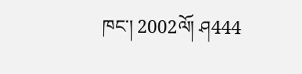ཁང་། 2002ལོ། ཤ444